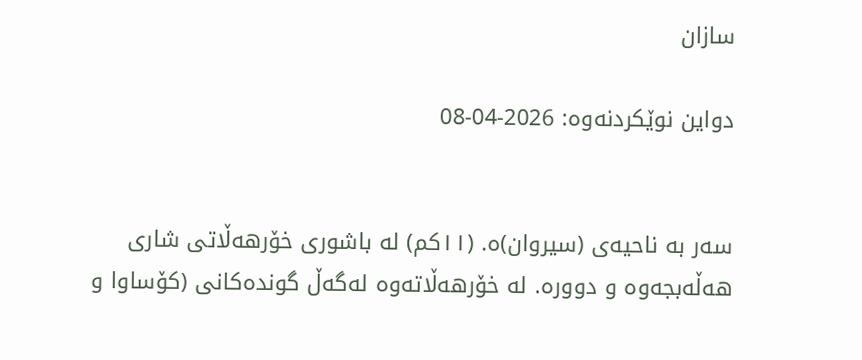سازان

دواین نوێکردنەوە: 2026-04-08


سەر بە ‌ناحيەى (سيروان)ە. (١١کم) لە‌ باشورى خۆرهەڵاتى شارى هەڵەبجەوە و دوورە. لە خۆرهەڵاتەوە لەگەڵ گوندەکانى (کۆساوا و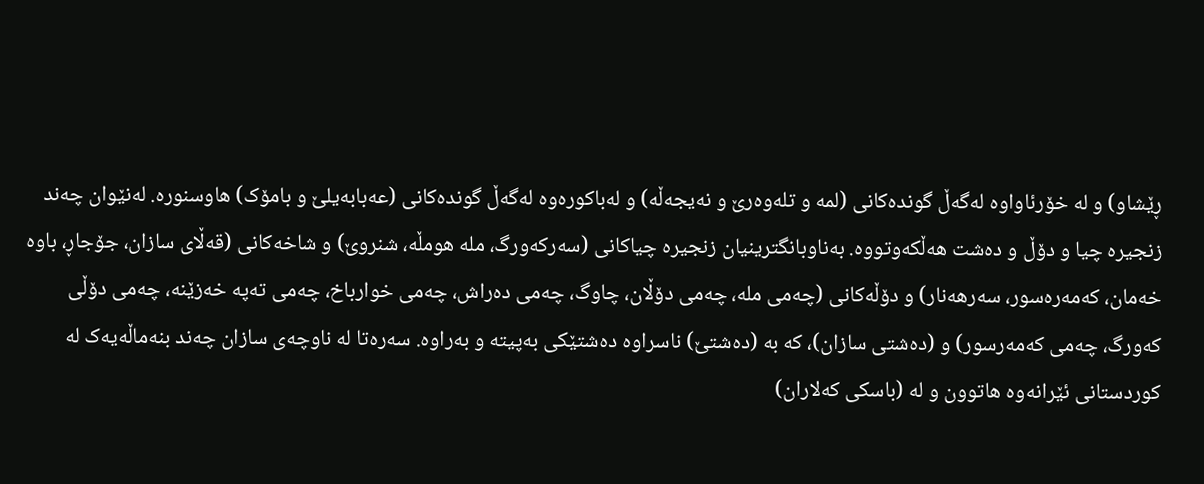ڕێشاو) و لە خۆرئاوا‌وە لەگەڵ گوندەکانی (لمە و تلەوەرێ و نەيجەڵە) و لەباکورەوە لەگەڵ گوندەکانى (عەبابەيلێ و بامۆک) هاوسنورە. لەنێوان چەند زنجیرە چیا و دۆڵ و دەشت هەڵکەوتووە. بەناوبانگترینیان زنجیرە چیاکانی (سەرکەورگ، ملە هومڵە، شنروێ) و شاخەکانى (قەڵای سازان، جۆجاڕ، باوە خەمان، کەمەرەسور، سەرهەنار) و دۆڵەکانى (چەمی ملە، چەمی دۆڵان، چاوگ، چەمی دەراش، چەمی خوارباخ، چەمی تەپە خەزێنە، چەمی دۆڵی کەورگ، چەمی کەمەرسور) و (دەشتی سازان)، کە بە (دەشتێ) ناسراوە دەشتێکی بەپیتە و بەراوە. سەرەتا لە ناوچەی سازان چەند بنەماڵەیەک لە کوردستانی ئێرانەوە هاتوون و لە (باسکی کەلاران)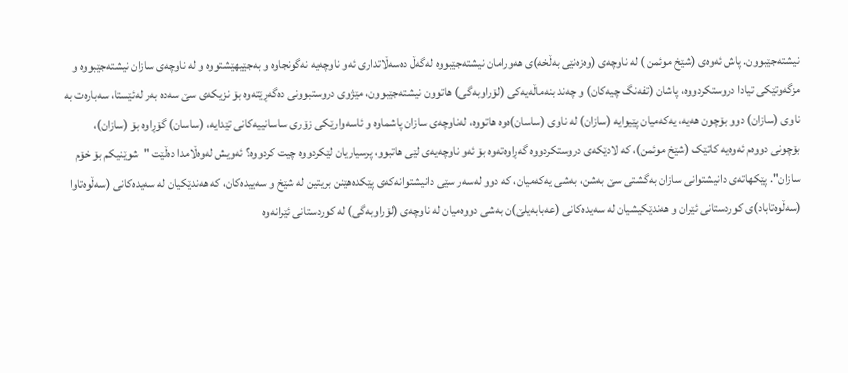نیشتەجێبوون. پاش ئەوەی (شێخ موئمن ) لە ناوچەی (وەزەنێى بەڵخە)ی هەورامان نیشتەجێبووە لەگەڵ دەسەڵاتداری ئەو ناوچەیە نەگونجاوە و بەجێیهێشتووە و لە ناوچەی سازان نیشتەجێبووە و مزگەوتێکی تیادا دروستکردووە، پاشان (تفەنگ چیەکان) و چەند بنەماڵەیەکی (لۆراوبەگی) هاتوون نیشتەجێبوون، مێژوی دروستبوونی دەگەڕێتەوە بۆ نزیکەی سێ سەدە بەر لەئێستا‌، سەبارەت بە ناوى (سازان) دوو بۆچون هەیە، يەکەميان پێیوایە‌ (سازان) لە ناوی (ساسان)ەوە هاتووە، لەناوچەی سازان پاشماوە و ئاسەوارێکی زۆری ساسانییەکانی تێدايە، (ساسان) گۆڕاوە بۆ (سازان)، بۆچونى دووەم ئەوەیە کاتێک (شێخ موئمن)، کە لادێکەی دروستکردووە گەڕاوەتەوە بۆ ئەو ناوچەیەی لێی هاتبوو، پرسیاریان لێکردووە چیت کردووە؟ ئەویش لەوەڵامدا دەڵێت "شوێنیکم بۆ خۆم سازان". پێکهاتەی دانیشتوانی سازان بەگشتى سێ بەشن، بەشى يەکەميان، کە دوو لەسەر سێى دانيشتوانەکەى پێکدەهێنن بريتين لە شێخ و سەييدەکان، کە هەندێکیان لە سەیدەکانى (سەڵوەتاوا (سەڵوەتاباد)ی کوردستانی ئێران و هەندێکیشیان لە سەیدەکانی (عەبابەیلێ)ن بەشی دووەميان لە ناوچەی (لۆراوبەگی) لە کوردستانی ئێرانەوە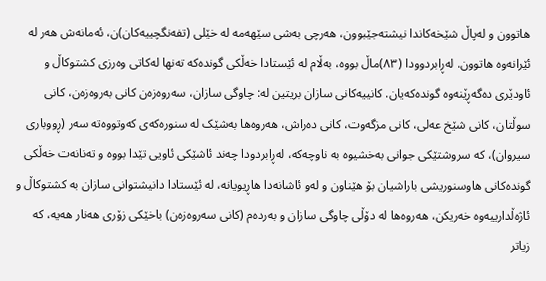هاتوون و لەپاڵ شێخەکاندا نیشتەجێبوون، هەرچى بەشى سێهەمە لە خێلی (تفەنگچییەکان)ن، ئەمانەش هەر لە ئێرانەوە هاتوون. لەڕابردوودا (٨٣)ماڵ بووە، بەڵام لە ئێستادا خەڵکى گوندەکە تەنها لەکاتى وەرزى کشتوکاڵ و ئاودێرى دەگەڕێنەوە گوندەکەيان. کانییەکانی سازان بریتین لە: چاوگی سازان، سەروەزەن کانی بەروەزەن، کانی سوڵتان، کانی شێخ عەلی، کانی مزگەوت، کانی دەراش، هەروەها بەشێک لە سنورەکەی کەوتووەتە سەر (ڕووباری سیروان)، کە سروشتێکی جوانی بەخشیوە بە ناوچەکە، لەڕابردودا چەند ئاشێکی ئاويی تێدا بووە و تەنانەت خەڵکی گوندەکانی هاوسنوريشى باراشیان بۆ هێناون و لەو ئاشانەدا هاڕیویانە، لە ئێستادا دانیشتوانی سازان بە کشتوکاڵ و ئاژەڵداریيەوە خەریکن، هەروەها لە دۆڵی چاوگی سازان و بەردەم (کانی سەروەزەن) باخێکی زۆری هەنار هەیە، کە زیاتر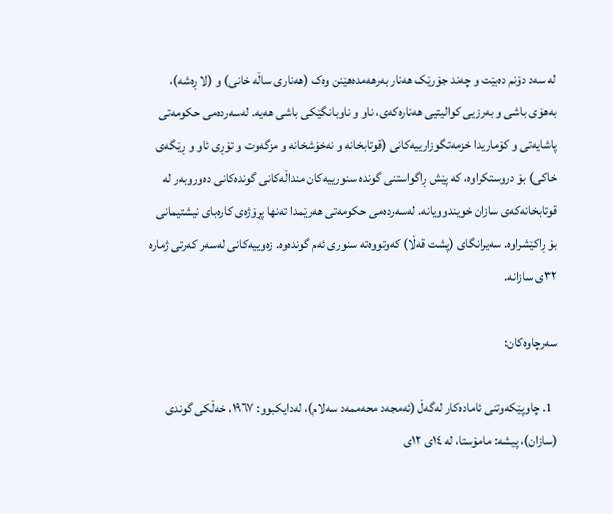لە سەد دۆنم دەبێت و چەند جۆرێک هەنار بەرهەمدەهێنن وەک (هەناری ساڵە خانی) و (لا ڕەشە)، بەهۆى باشى و بەرزیى کواليتیى هەنارەکەى، ناو و ناوبانگێکی باشی هەیە. لەسەردەمی حکومەتی پاشایەتی و کۆماریدا خزمەتگوزارييەکانى (قوتابخانە و نەخۆشخانە و مزگەوت و تۆڕى ئاو و ڕێگەى خاکى) بۆ دروستکراوە، کە پێش ڕاگواستنی گوندە سنورييەکان منداڵەکانی گوندەکانى دەوروبەر لە قوتابخانەکەی سازان خویندوویانە. لەسەردەمى حکومەتی هەرێمدا تەنها پڕۆژەی کارەبای نيشتيمانى بۆ ڕاکێشراوە. سەیرانگای (پشت قەڵا) کەوتووەتە سنوری ئەم گوندەوە. زەوییەکانی لەسەر کەرتی ژمارە ٣٢ی سازانە.

سەرچاوەکان:

  1. چاوپێکەوتنی ئامادەکار لەگەڵ (ئەمجەد محەممەد سەلام)، لەدایکبوو: ١٩٦٧، خەڵکى گوندى (سازان)، پيشه: مامۆستا، لە ١٤ی ١٢ی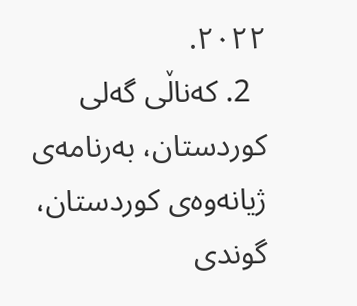٢٠٢٢.
  2. کەناڵى گەلى کوردستان، بەرنامەى ژيانەوەى کوردستان، گوندى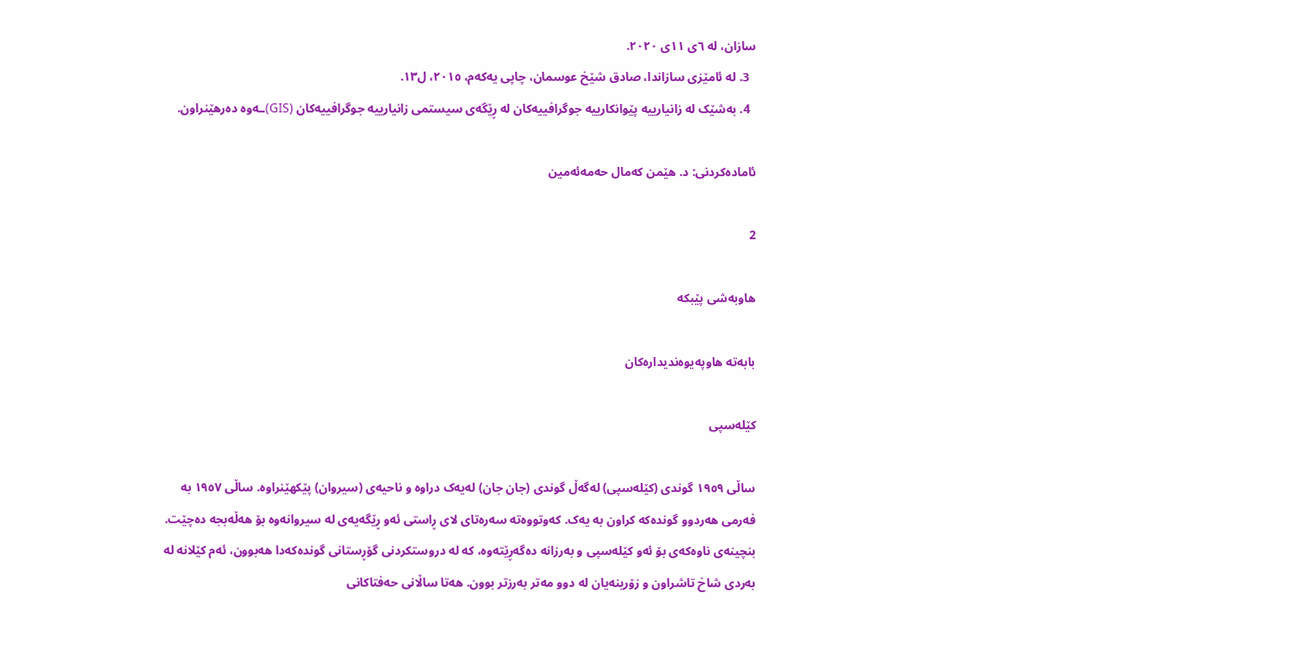سازان، لە ٦ی ١١ی ٢٠٢٠.
  3. لە ئامێزى سازاندا، صادق شێخ عوسمان، چاپى يەکەم، ٢٠١٥، ل١٣.
  4. بەشێک لە زانياريیە پێوانکارييە جوگرافيیەکان لە ڕێگەى سيستمى زانياريیە جوگرافيیەکان (GIS)ـەوە دەرهێنراون.

ئامادەکردنی: د. هێمن کەمال حەمەئەمين

2

هاوبەشی پێبکە

بابەتە هاوپەیوەندیدارەکان

کێلەسپی

ساڵی ١٩٥٩ گوندی (کێلەسپی) لەگەڵ گوندی (جان جان) لەیەک دراوە و ناحیەی (سیروان) پێکهێنراوە. ساڵی ١٩٥٧ بە فەرمی هەردوو گوندەکە کراون بە یەک. کەوتووەتە سەرەتای لای ڕاستی ئەو ڕێگەیەی لە سیروانەوە بۆ هەڵەبجە دەچێت. بنچینەی ناوەکەی بۆ ئەو کێلەسپی و بەرزانە دەگەڕێتەوە، کە لە دروستکردنی گۆڕستانی گوندەکەدا هەبوون، ئەم کێلانە لە بەردی شاخ تاشراون و زۆرینەیان لە دوو مەتر بەرزتر بوون. هەتا ساڵانی حەفتاکانی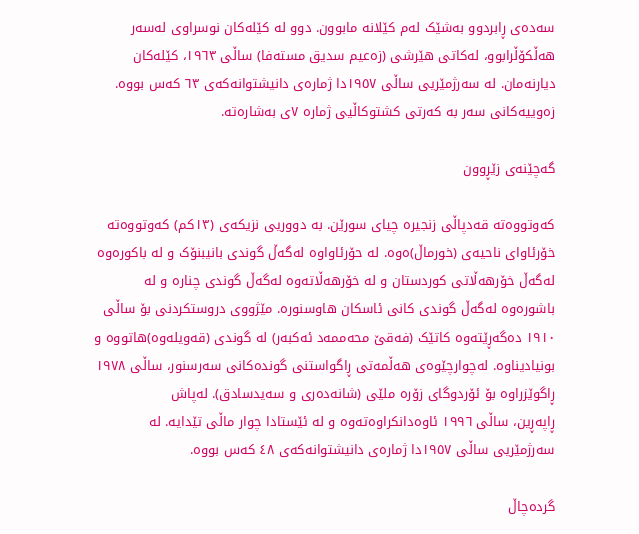سەدەی ڕابردوو بەشێک لەم کێلانە مابوون. دوو لە کێلەکان نوسراوی لەسەر هەڵکۆڵرابوو، لەکاتی هێرشی (زەعیم سدیق مستەفا) ساڵی ١٩٦٣، کێلەکان دیارنەمان. لە سەرژمێریی ساڵی ١٩٥٧دا ژمارەی دانیشتوانەکەی ٦٣ کەس بووە. زەوییەکانی سەر بە کەرتی کشتوکاڵیی ژمارە ٧ی بەشارەتە.

گەچێنەی زێڕوون

کەوتووەتە قەدپاڵی زنجیرە چیای سورێن. بە دووریی نزیکەی (١٣کم) کەوتووەتە خۆرئاوای ناحیە‌ی (خورماڵ)ەوە. لە حۆرئاواوە لەگەڵ گوندی بانیبنۆک و لە باکورەوە لەگەڵ خۆرهەڵاتی کوردستان و لە خۆرهەڵاتەوە لەگەڵ گوندی چنارە و لە باشورەوە لەگەڵ گوندی کانی ئاسکان هاوسنورە. مێژووی دروستکردنی بۆ ساڵی ١٩١٠ دەگەڕێتەوە کاتێک (فەقێ محەممەد ئەکبەر) لە گوندی (قەویلەوە)هاتووە و بونیادیناوە. لەچوارچێوەی هەڵمەتی ڕاگواستنی گوندەکانی سەرسنور، ساڵی ١٩٧٨ ڕاگوێزراوە بۆ ئۆردوگای زۆرە ملێی (شانەدەری و سەیدسادق). لەپاش ڕاپەڕین، ‌ساڵی ١٩٩٦ ئاوەدانکراوەتەوە‌ و لە ئێستادا چوار ماڵی تێدایە. لە سەرژمێریی ساڵی ١٩٥٧دا ژمارەی دانیشتوانەکەی ٤٨ کەس بووە.

گردەچاڵ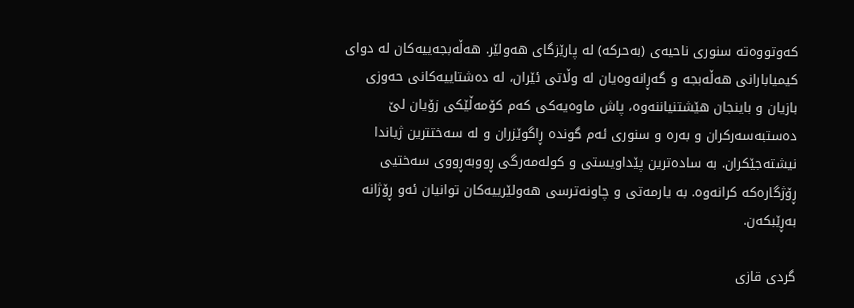کەوتووەتە سنوری ناحیەی (بەحرکە) لە پارێزگای هەولێر. هەڵەبجەییەکان لە دوای کیمیابارانی هەڵەبجە و گەڕانەوەیان لە وڵاتی ئێران، لە دەشتاییەکانی حەوزی بازیان و باینجان هێشتنیاننەوە، پاش ماوەیەکی کەم کۆمەڵێکی زۆیان لێ دەستبەسەرکران و بەره ‌و سنوری ئەم گوندە ڕاگوێزران و لە سەختترین ژیاندا نیشتەجێکران. بە سادەترین پێداویستی و کولەمەرگی ڕووبەڕووی سەختیی ڕۆژگارەکە کرانەوە. بە یارمەتی و چاونەترسی هەولێرییەکان توانیان ئەو ڕۆژانە بەڕێبکەن.

گردی قازی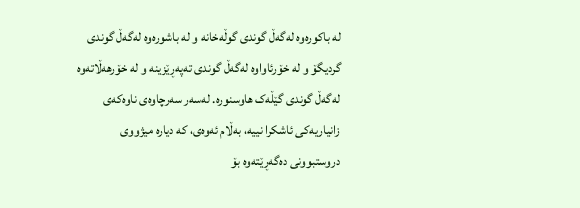لە باکورەوە لەگەڵ گوندی گوڵەخانە و لە باشورەوە لەگەڵ گوندی گردیگۆ و لە خۆرئاواوە لەگەڵ گوندی تەپەڕێزینە و لە خۆرهەڵاتەوە لەگەڵ گوندی گێڵەک هاوسنورە. لەسەر سەرچاوەی ناوەکەی زانیاریەکی ئاشکرا نییە، بەڵام ئەوەی، کە دیارە میژووی دروستبوونی دەگەڕێتەوە بۆ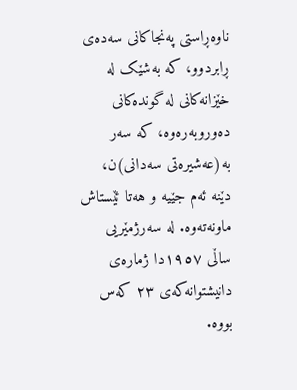ناوەڕاستی پەنجاکانی سەدەی ڕابردوو، کە بەشێک لە خێزانەکانی لە گوندەکانی دەوروبەرەوە، کە سەر بە(عەشیرەتی سەدانی)ن، دێنە ئەم جێیە و هەتا ئێستاش ماونەتەوە. لە سەرژمێریی ساڵی ١٩٥٧دا ژمارەی دانیشتوانەکەی ٢٣ کەس بووە.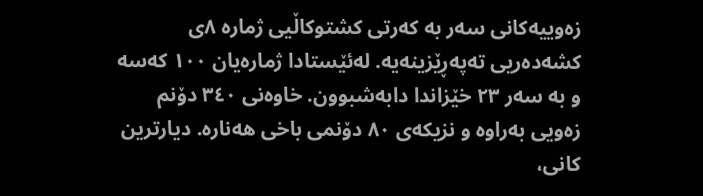زەوییەکانی سەر بە کەرتی کشتوکاڵیی ژمارە ٨ی کشەدەریی تەپەڕێزینەیە‌. لەئێستادا ژمارەیان ١٠٠ کەسە و بە سەر ٢٣ خێزاندا دابەشبوون. خاوەنی ٣٤٠ دۆنم زەویی بەراوە و نزیکەی ٨٠ دۆنمی باخی هەنارە. دیارترین کانی،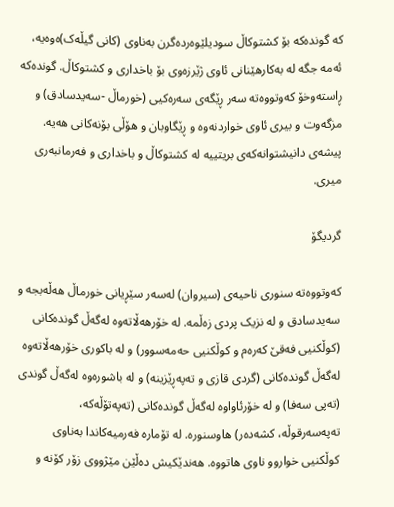کە گوندەکە بۆ کشتوکاڵ سودیلێوەردەگرن بەناوی (کانی گیڵەک)ەوەیە، ئەمە جگە لە بەکارهێنانی ئاوی ژێرزەوی بۆ باخداری و کشتوکاڵ. گوندەکە ڕاستەوخۆ کەوتووەتە سەر ڕێگەی سەرەکیی (خورماڵ -سەیدسادق) و مزگەوت و بیری ئاوی خواردنەوە و ڕێگاوبان و هۆڵی بۆنەکانی هەیە. پیشەی دانیشتوانەکەی بریتییە لە کشتوکاڵ و باخداری و فەرمانبەری میری.

گردیگۆ

کەوتووەتە سنوری ناحیەی (سیروان) لەسەر سێڕیانی خورماڵ هەڵەبجە و سەیدسادق و لە نزیک پردی زەڵمە. لە خۆرهەڵاتەوە لەگەڵ گوندەکانی (کوڵکنیی فەقێ کەرەم و کوڵکنیی حەمەسوور) و لە باکوری خۆرهەڵاتەوە لەگەڵ گوندەکانی (گردی قازی و تەپەڕێزینە) و لە باشورەوە لەگەڵ گوندی (تەپی سەفا) و لە خۆرئاواوە لەگەڵ گوندەکانی (تەپەتۆڵەکە، تەپەسەرقوڵە، کشەدەر) هاوسنورە. لە تۆمارە فەرمیەکاندا بەناوی کوڵکنیی خواروو ناوی هاتووە. هەندێکیش دەڵێن مێژووی زۆر کۆنە و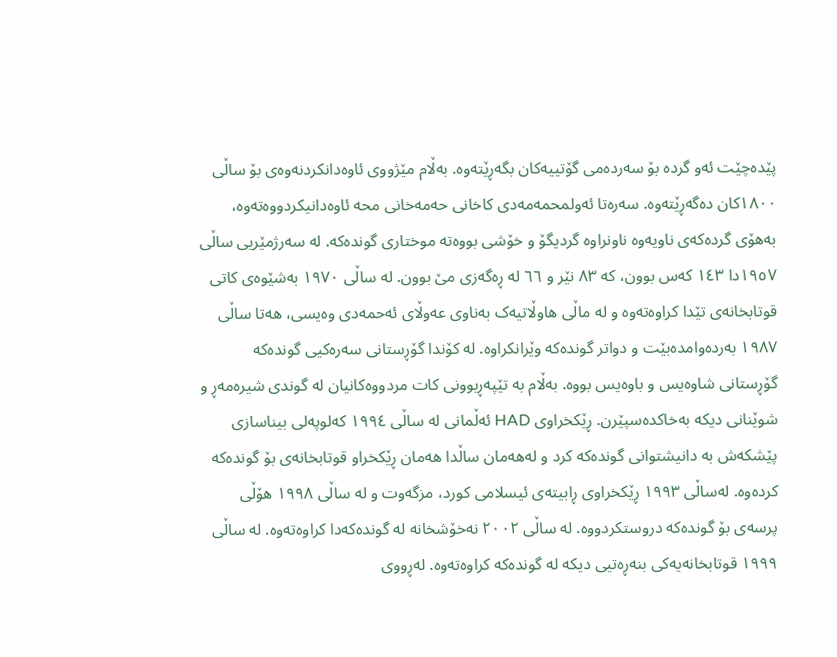پێدەچێت ئەو گردە بۆ سەردەمی گۆتییەکان بگەڕێتەوە. بەڵام مێژووی ئاوەدانکردنەوەی بۆ ساڵی ١٨٠٠کان دەگەڕێتەوە. سەرەتا ئەولمحمەمەدی کاخانی حەمەخانی محە ئاوەدانیکردووەتەوە، بەهۆی گردەکەی ناویەوە ناونراوە گردیگۆ و خۆشی بووەتە موختاری گوندەکە. لە سەرژمێریی ساڵی ١٩٥٧دا ١٤٣ کەس بوون، کە ٨٣ نێر و ٦٦ لە ڕەگەزی مێ بوون. لە ساڵی ١٩٧٠ بەشێوەی کاتی قوتابخانەی تێدا کراوەتەوە و لە ماڵی هاوڵاتیەک بەناوی عەوڵای ئەحمەدی وەیسی، هەتا ساڵی ١٩٨٧ بەردەوامدەبێت و دواتر گوندەکە وێرانکراوە. لە کۆندا گۆڕستانی سەرەکیی گوندەکە گۆڕستانی شاوەیس و باوەیس بووە. بەڵام بە تێپەڕبوونی کات مردووەکانیان لە گوندی شیرەمەڕ و شوێنانی دیکە بەخاکدەسپێرن. ڕێکخراوی HAD ئەڵمانی لە ساڵی ١٩٩٤ کەلوپەلی بیناسازی پێشکەش بە دانیشتوانی گوندەکە کرد و لەهەمان ساڵدا هەمان ڕێکخراو قوتابخانەی بۆ گوندەکە کردەوە. لەساڵی ١٩٩٣ ڕێکخراوی ڕابیتەی ئیسلامی کورد، مزگەوت و لە ساڵی ١٩٩٨ هۆڵی پرسەی بۆ گوندەکە دروستکردووە. لە ساڵی ٢٠٠٢ نەخۆشخانە لە گوندەکەدا کراوەتەوە. لە ساڵی ١٩٩٩ قوتابخانەیەکی بنەڕەتیی دیکە لە گوندەکە کراوەتەوە. لەڕووی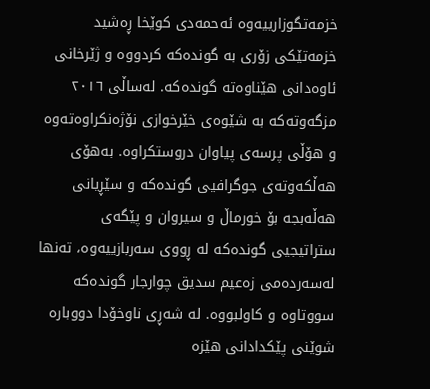خزمەتگوزارییەوە ئەحمەدی کوێخا ڕەشید خزمەتێکی زۆری بە گوندەکە کردووە و ژێرخانی ئاوەدانی هێناوەتە گوندەکە. لەساڵی ٢٠١٦ مزگەوتەکە بە شێوەی خێرخوازی نۆژەنکراوەتەوە و هۆڵی پرسەی پیاوان دروستکراوە. بەهۆی هەڵکەوتەی جوگرافیی گوندەکە و سێڕیانی هەڵەبجە بۆ خورماڵ و سیروان و پێگەی ستراتیجیی گوندەکە لە ڕووی سەربازییەوە، تەنها لەسەردەمی زەعیم سدیق چوارجار گوندەکە سووتاوە و کاولبووە. لە شەڕی ناوخۆدا دووبارە شوێنی پێکدادانی هێزە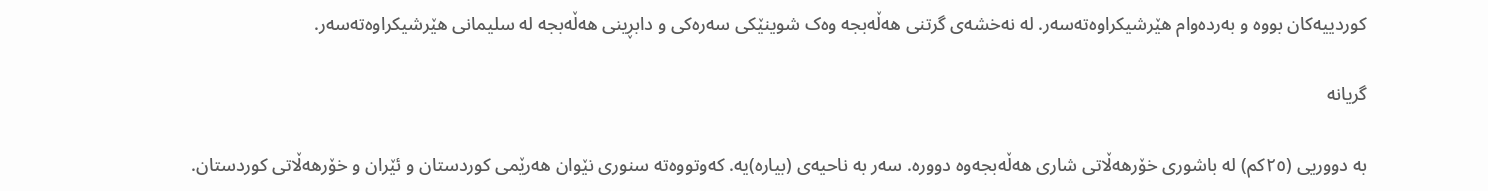کوردییەکان بووە و بەردەوام هێرشیکراوەتەسەر. لە نەخشەی گرتنی هەڵەبجە وەک شوینێکی سەرەکی و دابڕینی هەڵەبجە لە سلیمانی هێرشیکراوەتەسەر.

گریانە

بە دووریی (٢٥کم) لە باشورى خۆرهەڵاتى شاری هەڵەبجەوە دوورە. سەر بە ناحیەی (بیارە)یە. کەوتووەتە سنوری نێوان هەرێمی کوردستان و ئێران و خۆرهەڵاتی کوردستان.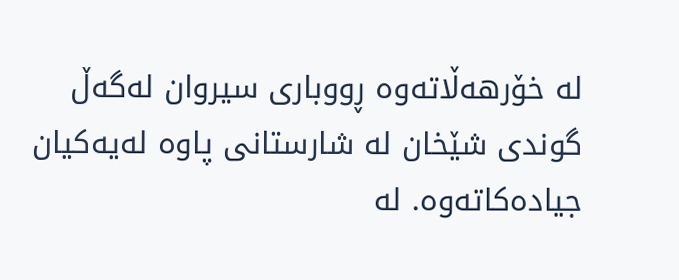لە خۆرهەڵاتەوە ڕووباری سیروان لەگەڵ گوندی شێخان لە شارستانی پاوە لەیەکیان جیادەکاتەوە. له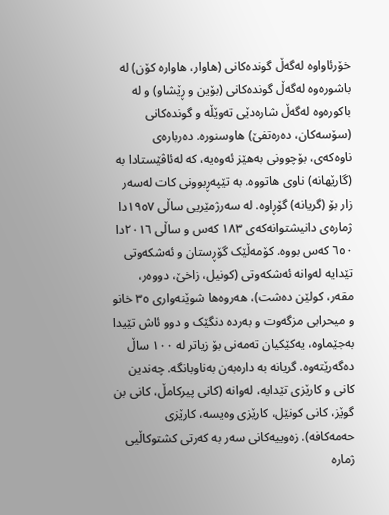خۆرئاواوە لەگەڵ گوندەکانی (هاوار، هاوارە کۆن) لە باشورەوە لەگەڵ گوندەکانی (بۆین و ڕێشاو) و لە باکورەوە لەگەڵ شارەدێی تەوێڵە و گوندەکانی (سۆسەکان، دەرەتفێ) هاوسنوره. دەربارەی ناوەکەی، بۆچوونی بەهێز ئەوەیە، کە لەئاڤێستادا بە (گارێهانە) ناوی هاتووە. بە تێپەڕبوونی کات لەسەر زار بۆ (گریانە) گۆڕاوە. لە سەرژمێریی ساڵی ١٩٥٧دا ژمارەی دانیشتوانەکەی ١٨٣ کەس و ساڵی ٢٠١٦دا ٦٥٠ کەس بووە. کۆمەڵێک گۆڕستان و ئەشکەوتى تێدایە لەوانە ئەشکەوتى (کونیل، زاخێ، دووەر، مقەر، کولێن دەشت)، هەروەها شوێنەواری ٣٥ خانو و میحرابی مزگەوت و بەردە دنگێک و دوو ئاش تێیدا بەجێماوە، یەکێکیان تەمەنى بۆ زیاتر لە ‌١٠٠ ساڵ دەگەرێتەوه. گریانە بە دارەبەن بەناوبانگە. چەندین کانی و کارێزی‌ تێدایە، لەوانە (کانی پیرکامڵ، کانی بن گوێز، کانی کونێل، کارێزی وەیسە، کارێزی حەمەکافە). زەوییەکانی سەر بە کەرتی کشتوکاڵیی ژمارە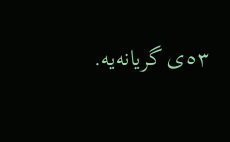٥٣ی گریانەیە‌.